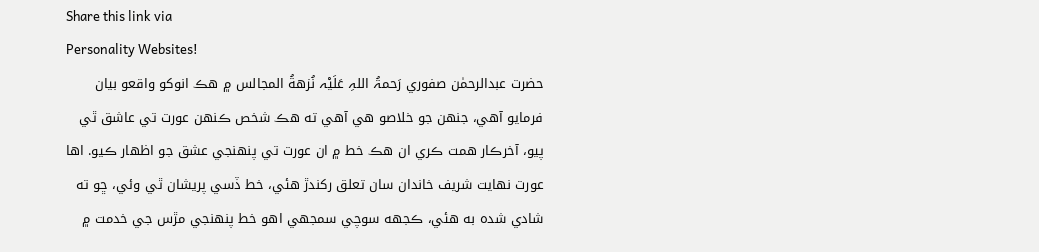Share this link via
Personality Websites!
حضرت عبدالرحمٰن صفوري رَحمۃُ اللہِ عَلَیْہ نُزهةُ المجالس ۾ هڪ انوکو واقعو بيان فرمايو آهي، جنهن جو خلاصو هي آهي ته هڪ شخص ڪنهن عورت تي عاشق ٿي پيو، آخرڪار همت ڪري ان هڪ خط ۾ ان عورت تي پنهنجي عشق جو اظهار ڪيو. اها عورت نهايت شريف خاندان سان تعلق رکندڙ هئي، خط ڏسي پريشان ٿي وئي، ڇو ته شادي شده به هئي، ڪجهه سوچي سمجهي اهو خط پنهنجي مڙس جي خدمت ۾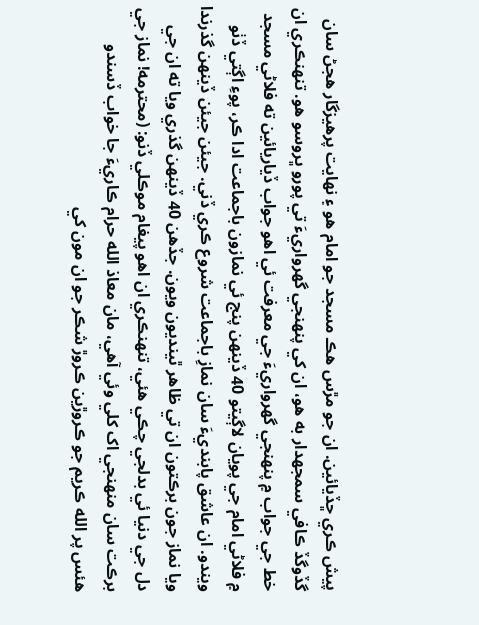پيش ڪري ڇڏيائين. ان جو مڙس هڪ مسجد جو امام هو ۽ نهايت پرهيزگار هجڻ سان گڏوگڏ ڪافي سمجهدار به هو، ان کي پنهنجي گهرواريءَ تي پورو ڀروسو هو. تنهنڪري ان خط جي جواب ۾ پنهنجي گهرواريءَ جي معرفت ئي اهو جواب ڏياريائين ته فلاڻي مسجد ۾ فلاڻي امام جي پويان لاڳيتو 40 ڏينهن پنج ئي نمازون باجماعت ادا ڪر، پوءِ اڳتي ڏٺو ويندو. ان عاشق پابنديءَ سان نمازِ باجماعت شروع ڪري ڏني. جيئن جيئن ڏينهن گذرندا ويا نماز جون برڪتون ان تي ظاهر ٿينديون ويون. جڏهن 40 ڏينهن گذري ويا ته ان جي دل جي دنيا ئي بدلجي چڪي هئي، تنهنڪري ان اهو پيغام موڪلي ڏنو: (محترمه! نماز جي برڪت سان منهنجي اک کلي وئي آهي، مان معاذ الله حرام ڪاريءَ جا خواب ڏسندو هئس پر الله ڪريم جو ڪروڙين ڪروڙ شڪر جو ان مون کي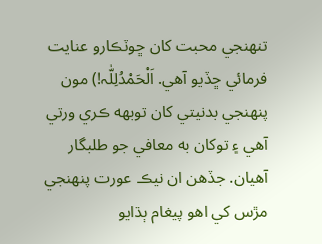تنهنجي محبت کان ڇوٽڪارو عنايت فرمائي ڇڏيو آهي. اَلْحَمْدُلِلّٰہ!) مون پنهنجي بدنيتي کان توبهه ڪري ورتي آهي ۽ توکان به معافي جو طلبگار آهيان. جڏهن ان نيڪ عورت پنهنجي مڙس کي اهو پيغام ٻڌايو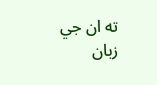ته ان جي زبان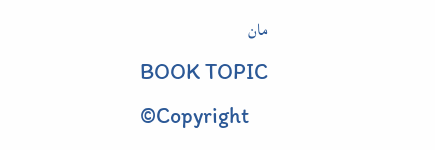مان
BOOK TOPIC
©Copyright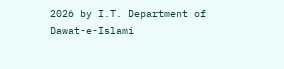2026 by I.T. Department of Dawat-e-Islami